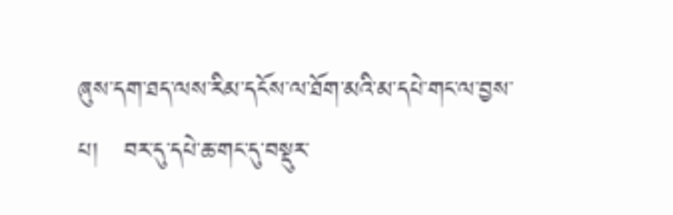ཞུས་དག་ཐད་ལས་རིམ་དངོས་ལ་ཐོག་མའི་མ་དཔེ་གང་ལ་བྱས་པ།   བར་དུ་དཔེ་ཆ་གང་དུ་བསྡུར་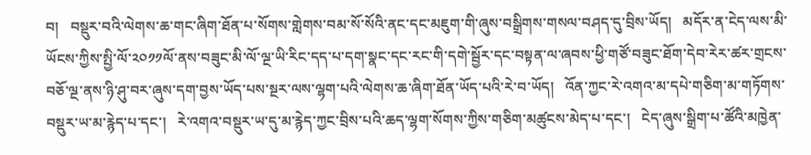བ།   བསྡུར་བའི་ལེགས་ཆ་གང་ཞིག་ཐོན་པ་སོགས་གླེགས་བམ་སོ་སོའི་ནང་དང་མཇུག་གི་ཞུས་བསྒྲིགས་གསལ་བཤད་དུ་བྲིས་ཡོད།   མདོར་ན་ངེད་ལས་མི་ཡོངས་ཀྱིས་སྤྱི་ལོ་༢༠༡༡ལོ་ནས་བཟུང་མི་ལོ་ལྔ་ཡི་རིང་དད་པ་དག་སྣང་དང་རང་གི་དགེ་སྦྱོར་དང་བསྟན་ལ་ཞབས་ཕྱི་གཙོ་བཟུང་ཐོག་དེབ་རེར་ཚར་གྲངས་བཅོ་ལྔ་ནས་ཉི་ཤུ་བར་ཞུས་དག་བྱས་ཡོད་པས་སྔར་ལས་ལྷག་པའི་ལེགས་ཆ་ཞིག་ཐོན་ཡོད་པའི་རེ་བ་ཡོད།   འོན་ཀྱང་རེ་འགའ་མ་དཔེ་གཅིག་མ་གཏོགས་བསྡུར་ཡ་མ་རྙེད་པ་དང་།   རེ་འགའ་བསྡུར་ཡ་དུ་མ་རྙེད་ཀྱང་བྲིས་པའི་ཆད་ལྷག་སོགས་ཀྱིས་གཅིག་མཚུངས་མེད་པ་དང་།   ངེད་ཞུས་སྒྲིག་པ་ཚོའི་མཁྱེན་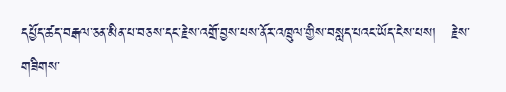དཔྱོད་ཚད་བརྒལ་ཅན་མིན་པ་བཅས་དང་རྗེས་འགྲོ་བྱས་པས་ནོར་འཁྲུལ་གྱིས་བསླད་པའང་ཡོད་ངེས་པས།   རྗེས་གཟིགས་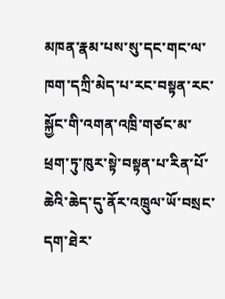མཁན་རྣམ་པས་སུ་དང་གང་ལ་ཁག་དཀྲི་མེད་པ་རང་བསྟན་རང་སྐྱོང་གི་འགན་འཁྲི་གཙང་མ་ཕྲག་ཏུ་ཁུར་སྟེ་བསྟན་པ་རིན་པོ་ཆེའི་ཆེད་དུ་ནོར་འཁྲུལ་ཡོ་བསྲང་དག་ཐེར་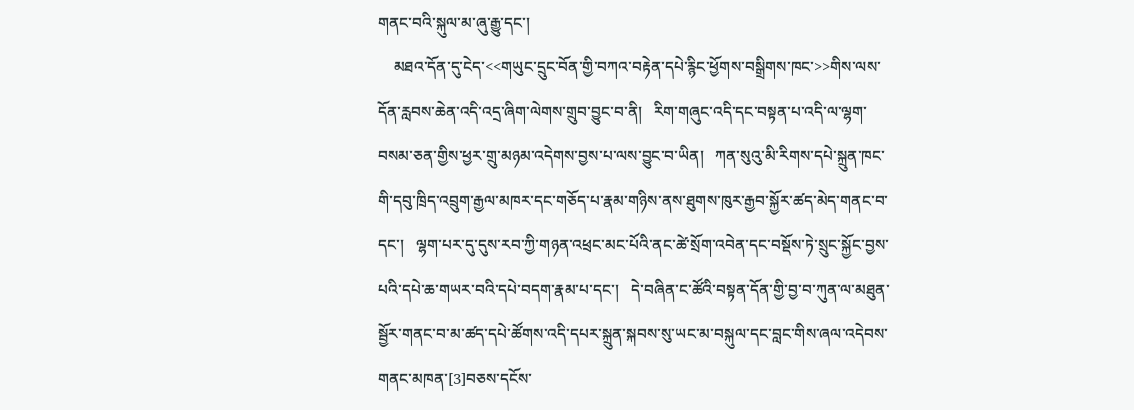གནང་བའི་སྐུལ་མ་ཞུ་རྒྱུ་དང་།
    མཐའ་དོན་དུ་ངེད་<<གཡུང་དྲུང་བོན་གྱི་བཀའ་བརྟེན་དཔེ་རྙིང་ཕྱོགས་བསྒྲིགས་ཁང་>>གིས་ལས་དོན་རླབས་ཆེན་འདི་འདྲ་ཞིག་ལེགས་གྲུབ་བྱུང་བ་ནི།   རིག་གཞུང་འདི་དང་བསྟན་པ་འདི་ལ་ལྷག་བསམ་ཅན་གྱིས་ཕྱར་གྲུ་མཉམ་འདེགས་བྱས་པ་ལས་བྱུང་བ་ཡིན།   ཀན་སུའུ་མི་རིགས་དཔེ་སྐྲུན་ཁང་གི་དབུ་ཁྲིད་འབྲུག་རྒྱལ་མཁར་དང་གཅོད་པ་རྣམ་གཉིས་ནས་ཐུགས་ཁུར་རྒྱབ་སྐྱོར་ཚད་མེད་གནང་བ་དང་།   ལྷག་པར་དུ་དུས་རབ་ཀྱི་གཉན་འཕྲང་མང་པོའི་ནང་ཚེ་སྲོག་འབེན་དང་བསྡོས་ཏེ་སྲུང་སྐྱོང་བྱས་པའི་དཔེ་ཆ་གཡར་བའི་དཔེ་བདག་རྣམ་པ་དང་།   དེ་བཞིན་ང་ཚོའི་བསྟན་དོན་གྱི་བྱ་བ་ཀུན་ལ་མཐུན་སྦྱོར་གནང་བ་མ་ཚད་དཔེ་ཚོགས་འདི་དཔར་སྐྲུན་སྐབས་སུ་ཡང་མ་བསྐུལ་དང་བླང་གིས་ཞལ་འདེབས་གནང་མཁན་[3]བཅས་དངོས་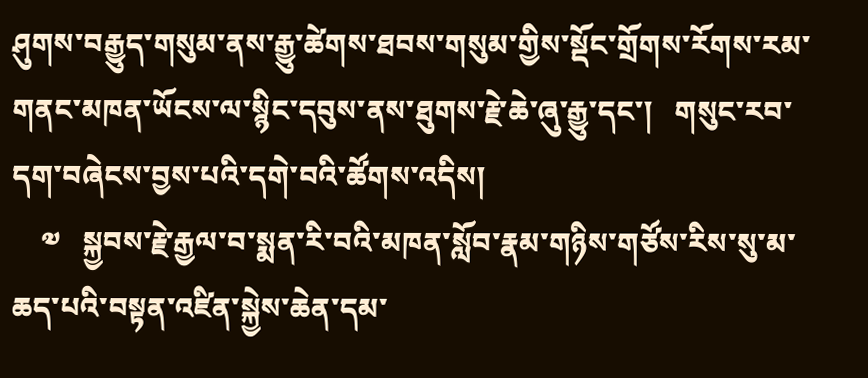ཤུགས་བརྒྱུད་གསུམ་ནས་རྒྱུ་ཚེགས་ཐབས་གསུམ་གྱིས་སྡོང་གྲོགས་རོགས་རམ་གནང་མཁན་ཡོངས་ལ་སྙིང་དབུས་ནས་ཐུགས་རྗེ་ཆེ་ཞུ་རྒྱུ་དང་།   གསུང་རབ་དག་བཞེངས་བྱས་པའི་དགེ་བའི་ཚོགས་འདིས།
    ༧   སྐྱབས་རྗེ་རྒྱལ་བ་སྨན་རི་བའི་མཁན་སློབ་རྣམ་གཉིས་གཙོས་རིས་སུ་མ་ཆད་པའི་བསྟན་འཛིན་སྐྱེས་ཆེན་དམ་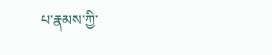པ་རྣམས་ཀྱི་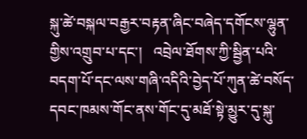སྐུ་ཚེ་བསྐལ་བརྒྱར་བརྟན་ཞིང་བཞེད་དགོངས་ལྷུན་གྱིས་འགྲུབ་པ་དང་།   འབྲེལ་ཐོགས་ཀྱི་སྦྱིན་པའི་བདག་པོ་དང་ལས་གཞི་འདིའི་བྱེད་པོ་ཀུན་ཚེ་བསོད་དབང་ཁམས་གོང་ནས་གོང་དུ་མཐོ་སྟེ་མྱུར་དུ་སྐུ་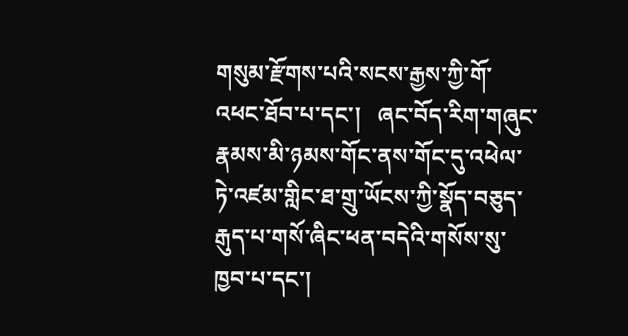གསུམ་རྫོགས་པའི་སངས་རྒྱས་ཀྱི་གོ་འཕང་ཐོབ་པ་དང་།   ཞང་བོད་རིག་གཞུང་རྣམས་མི་ཉམས་གོང་ནས་གོང་དུ་འཕེལ་ཏེ་འཛམ་གླིང་ཐ་གྲུ་ཡོངས་ཀྱི་སྣོད་བཅུད་རྒུད་པ་གསོ་ཞིང་ཕན་བདེའི་གསོས་སུ་ཁྱབ་པ་དང་།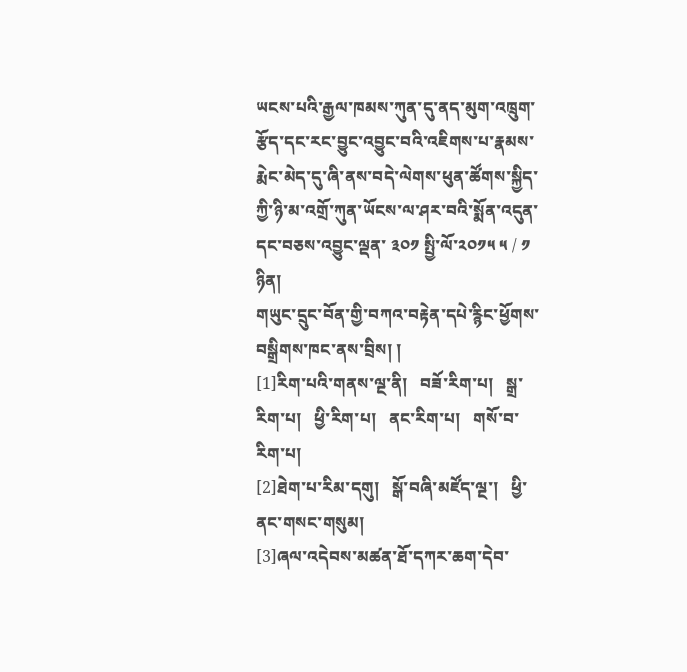ཡངས་པའི་རྒྱལ་ཁམས་ཀུན་དུ་ནད་མུག་འཁྲུག་རྩོད་དང་རང་བྱུང་འབྱུང་བའི་འཇིགས་པ་རྣམས་རྨེང་མེད་དུ་ཞི་ནས་བདེ་ལེགས་ཕུན་ཚོགས་སྐྱིད་ཀྱི་ཉི་མ་འགྲོ་ཀུན་ཡོངས་ལ་ཤར་བའི་སྨོན་འདུན་དང་བཅས་འབྱུང་ལྡན་ ༣༠༡ སྤྱི་ལོ་༢༠༡༥ ༥ / ༡ ཉིན།
གཡུང་དྲུང་བོན་གྱི་བཀའ་བརྟེན་དཔེ་རྙིང་ཕྱོགས་བསྒྲིགས་ཁང་ནས་བྲིས། །
[1]རིག་པའི་གནས་ལྔ་ནི།   བཟོ་རིག་པ།   སྒྲ་རིག་པ།   ཕྱི་རིག་པ།   ནང་རིག་པ།   གསོ་བ་རིག་པ།
[2]ཐེག་པ་རིམ་དགུ།   སྒོ་བཞི་མཛོད་ལྔ་།   ཕྱི་ནང་གསང་གསུམ།
[3]ཞལ་འདེབས་མཚན་ཐོ་དཀར་ཆག་དེབ་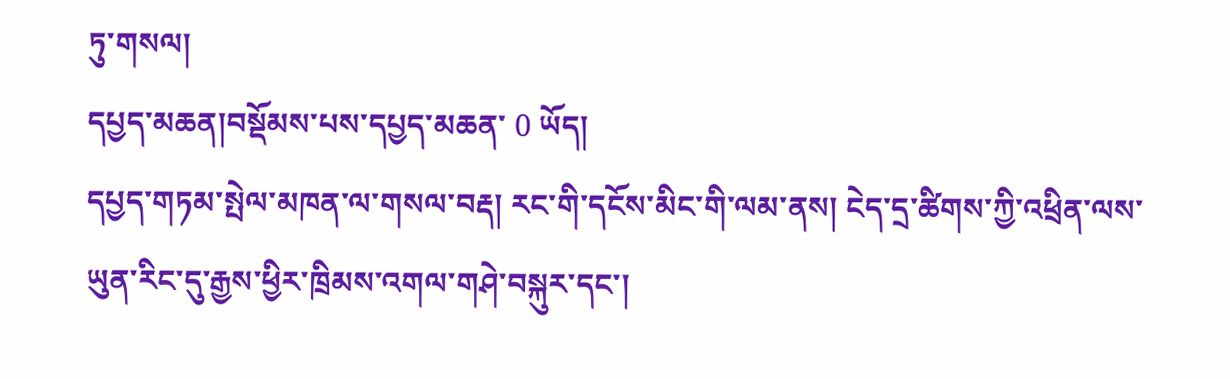ཏུ་གསལ།
དཔྱད་མཆན།བསྡོམས་པས་དཔྱད་མཆན་ 0 ཡོད།
དཔྱད་གཏམ་སྤེལ་མཁན་ལ་གསལ་བརྡ། རང་གི་དངོས་མིང་གི་ལམ་ནས། ངེད་དྲ་ཚིགས་ཀྱི་འཕྲིན་ལས་ཡུན་རིང་དུ་རྒྱས་ཕྱིར་ཁྲིམས་འགལ་གཤེ་བསྐུར་དང་།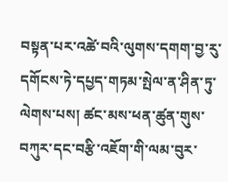བསྟན་པར་འཚེ་བའི་ལུགས་དགག་བྱ་རུ་དགོངས་ཏེ་དཔྱད་གཏམ་སྤེལ་ན་ཤིན་ཏུ་ལེགས་པས། ཚང་མས་ཕན་ཚུན་གུས་བཀུར་དང་བརྩི་འཇོག་གི་ལམ་བུར་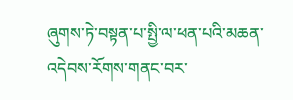ཞུགས་ཏེ་བསྟན་པ་སྤྱི་ལ་ཕན་པའི་མཆན་འདེབས་རོགས་གནང་བར་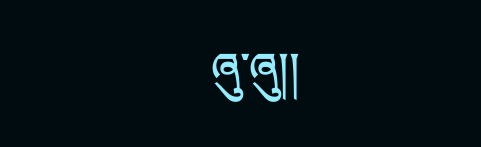ཞུ་ཞུ།།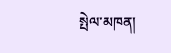སྤེལ་མཁན།